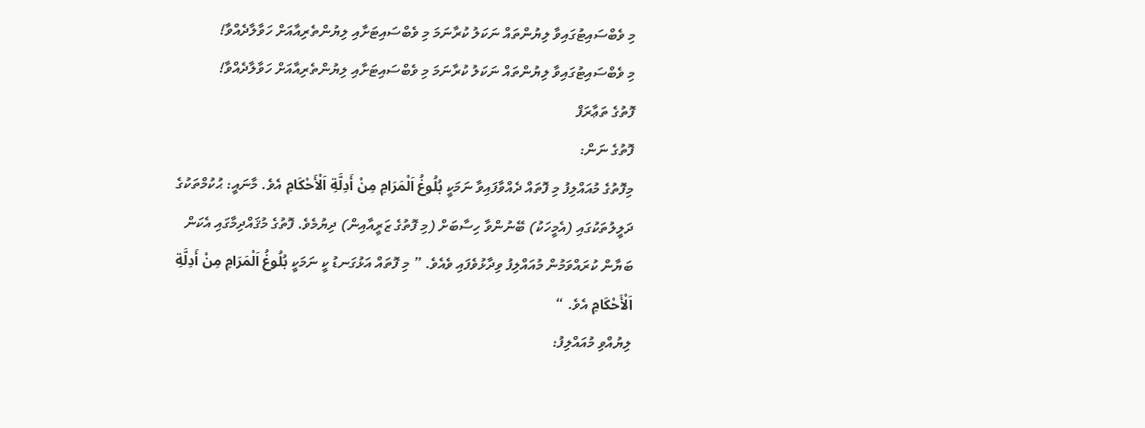މި ވެބްސައިޓުގައިވާ ލިޔުންތައް ނަކަލު ކުރާނަމަ މި ވެބްސައިޓަށާއި ލިޔުންތެރިއާއަށް ހަވާލާދެއްވާ!
މި ވެބްސައިޓުގައިވާ ލިޔުންތައް ނަކަލު ކުރާނަމަ މި ވެބްސައިޓަށާއި ލިޔުންތެރިއާއަށް ހަވާލާދެއްވާ!
ފޮތުގެ ތަޢާރަފް
ފޮތުގެ ނަން:
މިފޮތުގެ މުއައްލިފު މި ފޮތައް ދެއްވާފައިވާ ނަމަކީ بُلُوغُ اَلْمَرَامِ مِنْ أَدِلَّةِ اَلْأَحْكَامِ އެވެ. މާނައީ: ޙުކުމްތަކުގެ ދަލީލުތަކުގައި (އެމީހަކު) ބޭނުންވާ ހިސާބަށް (މި ފޮތުގެ ޒަރީއާއިން) ދިޔުމެވެ. ފޮތުގެ މުޤައްދިމާގައި އެކަން ބަޔާން ކުރައްވަމުން މުއައްލިފު ވިދާޅުވެފައި ވެއެވެ. ” މި ފޮތައް އަޅުގަނޑު ކީ ނަމަކީ بُلُوغُ اَلْمَرَامِ مِنْ أَدِلَّةِ اَلْأَحْكَامِ އެވެ. “
ލިޔުއްވި މުއައްލިފު: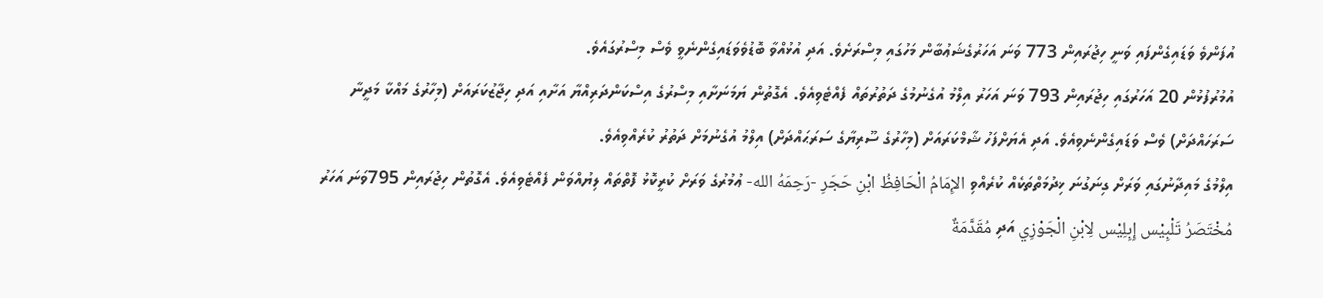އުފަންވެ ވަޑައިގެންފައި ވަނީ ހިޖުރައިން 773 ވަނަ އަހަރުގެޝަޢުބާން މަހުގައި މިސްރަށެވެ. އަދި އުޅުއްވާ ބޮޑުވެވަޑައިގެންނެވީ ވެސް މިސްރުގައެވެ.
އުމުރުފުޅުން 20 އަހަރުގައި ހިޖުރައިން 793 ވަނަ އަހަރު އިލްމު އުގެނުމުގެ ދަތުރުތައް ފެއްޓެވިއެވެ. އެގޮތުން ޔަމަނަށާއި މިސްރުގެ އިސްކަންދަރިއްޔާ އަށާއި އަދި ހިޖާޒުކަރައަށް (މިހާރުގެ މައްކާ މަދީނާ ސަރަހައްދަށް) ވެސް ވަޑައިގެންނެވިއެވެ. އަދި އެޔަށްފަހު ޝާމްކަރައަށް (މިހާރުގެ ސޫރިޔާގެ ސަރަޙައްދަށް) އިލްމު އުގެނުމަށް ދަތުރު ކުރެއްވިއެވެ.
އިލްމުގެ މައިދާނުގައި ވަރަށް ގިނަގުނަ ޚިދުމަތްތަކެއް ކުރެއްވި الإِمَامُ الْحَافِظُ ابْنِ حَجَرِ -رَحِمَهُ الله- ޢުމުރުގެ ވަރަށް ކުރީކޮޅު ފޮތްތައް ލިޔުއްވަން ފެއްޓެވިއެވެ. އެގޮތުން ހިޖުރައިން 795ވަނަ އަހަރު مُخْتَصَرُ تَلْبِيْس إِبِلِيْس لِابْنِ الْجَوْزِي އަދި مُقَدَّمَةٌ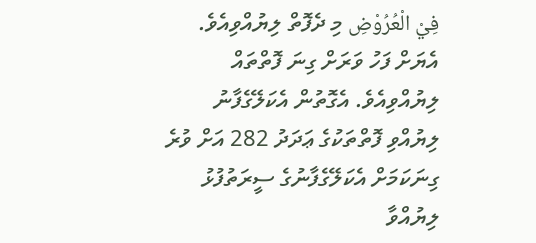فِيْ الْعُرُوْضِ މި ދެފޮތް ލިޔުއްވިއެވެ. އެޔަށް ފަހު ވަރަށް ގިނަ ފޮތްތައް ލިޔުއްވިއެވެ. އެގޮތުން އެކަލޭގެފާނު ލިޔުއްވި ފޮތްތަކުގެ ޢަދަދު 282 އަށް ވުރެ ގިނަކަމަށް އެކަލޭގެފާނުގެ ސީރަތުފުޅު ލިޔުއްވާ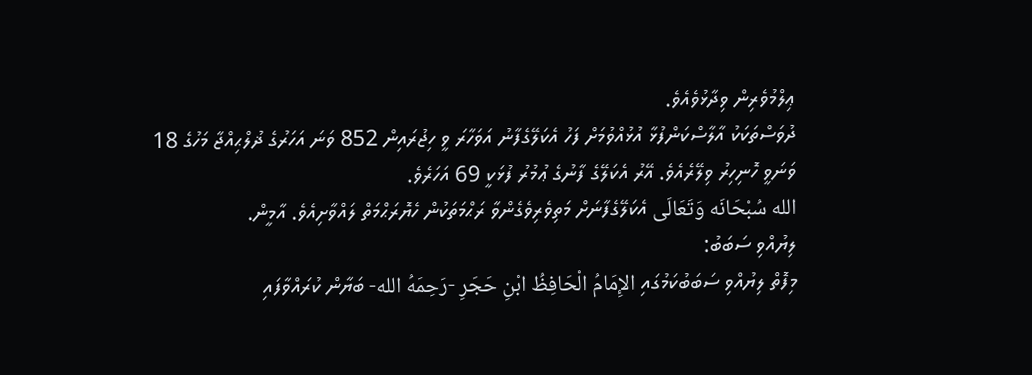ޢިލްމުވެރިން ވިދާޅުވެއެވެ.
ދުވަސްތަކަކު އާލާސްކަންފުޅާ އުޅުއްވުމަށް ފަހު އެކަލޭގެފާނު އަވަހާރަ ވީ ހިޖުރައިން 852 ވަނަ އަހަރުގެ ޛުލްޙިއްޖާ މަހުގެ 18 ވަނަވީ ހޮނިހިރު ވިލޭރެއެވެ. އޭރު އެކަލޭގެ ފާނުގެ ޢުމުރު ފުޅަކީ 69 އަހަރެވެ.
الله سُبْحَانَه وَتَعَالَى އެކަލޭގެފާނަށް މަތިވެރިވެގެންވާ ރަޙްމަތަކުން ހެޔޮރަޙްމަތް ލައްވާށިއެވެ. އާމީން.
ލިޔުއްވި ސަބަބު:
މިފޮތް ލިޔުއްވި ސަބަބުކަމުގައި الإِمَامُ الْحَافِظُ ابْنِ حَجَرِ -رَحِمَهُ الله- ބަޔާން ކުރައްވާފައި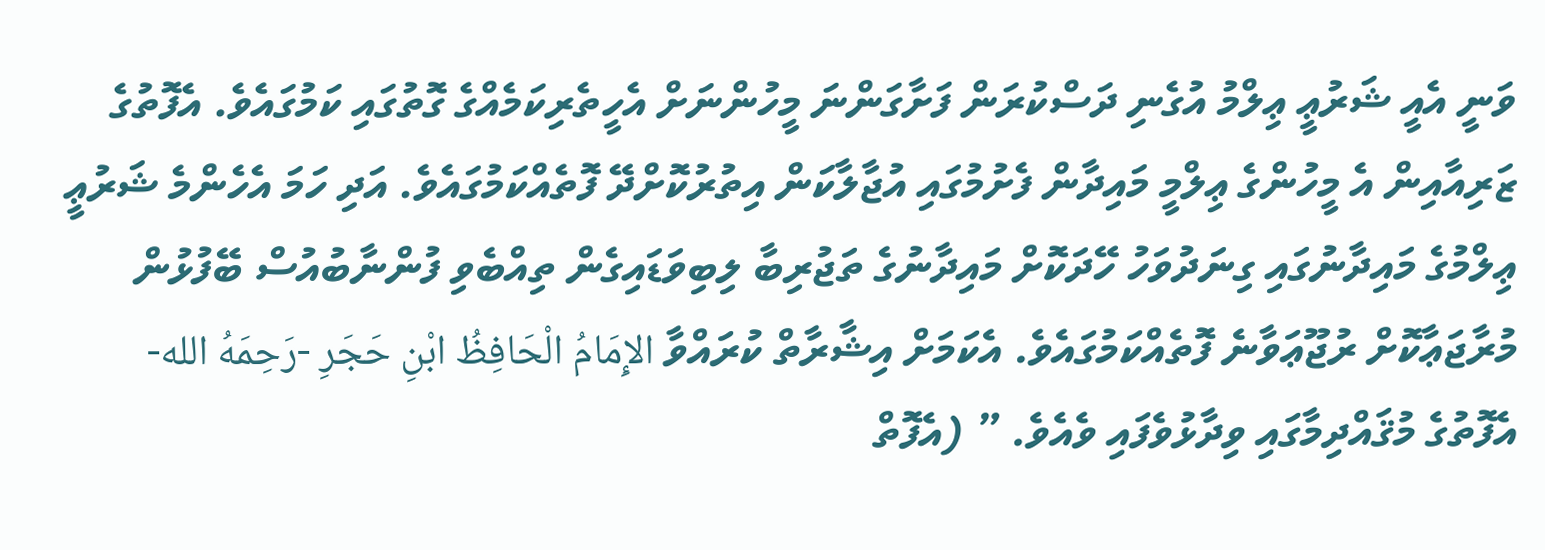ވަނީ އެއީ ޝަރުޢީ ޢިލްމު އުގެނި ދަސްކުރަން ފަށާގަންނަ މީހުންނަށް އެހީތެރިކަމެއްގެ ގޮތުގައި ކަމުގައެވެ. އެފޮތުގެ ޒަރިއާއިން އެ މީހުންގެ ޢިލްމީ މައިދާން ފެށުމުގައި އުޖާލާކަން އިތުރުކޮށްދޭ ފޮތެއްކަމުގައެވެ. އަދި ހަމަ އެހެންމެ ޝަރުޢީ ޢިލްމުގެ މައިދާނުގައި ގިނަދުވަހު ހޭދަކޮށް މައިދާނުގެ ތަޖުރިބާ ލިބިވަޑައިގެން ތިއްބެވި ފުންނާބުއުސް ބޭފުޅުން މުރާޖަޢާކޮށް ރުޖޫޢަވާނެ ފޮތެއްކަމުގައެވެ. އެކަމަށް އިޝާރާތް ކުރައްވާ الإِمَامُ الْحَافِظُ ابْنِ حَجَرِ -رَحِمَهُ الله- އެފޮތުގެ މުޤައްދިމާގައި ވިދާޅުވެފައި ވެއެވެ. ” (އެފޮތް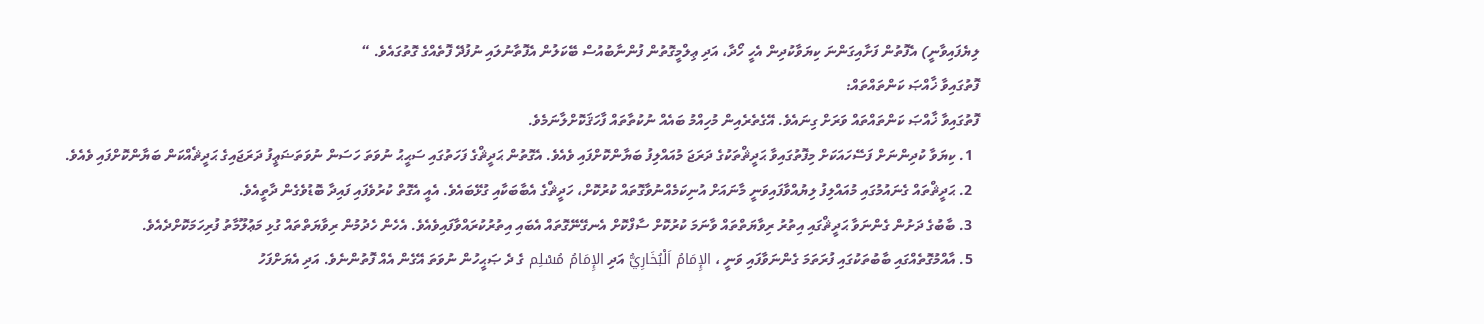ލިޔެފައިވާނީ) އެފޮތުން ފަށާއިގަންނަ ކިޔަވާކުދިން އެހީ ހޯދާ، އަދި ޢިލްމީގޮތުން ފުންނާބުއުސް ބޭކަލުން އެފޮތާނުލައި ނުފުދޭ ފޮތެއްގެ ގޮތުގައެވެ. “
ފޮތުގައިވާ ޚާއްޞަ ކަންތައްތައް:
ފޮތުގައިވާ ޚާއްޞަ ކަންތައްތައް ވަރަށް ގިނައެވެ. އޭގެތެރެއިން މުހިއްމު ބައެއް ނުކުތާތައް ފާހަޤަކޮށްލާނަމެވެ.
  1. ކިޔަވާ ކުދިންނަށް ފަސޭހައަކަށް މިފޮތުގައިވާ ޙަދީޘްތަކުގެ ދަރަޖަ މުއައްލިފު ބަޔާންކޮށްފައި ވެއެވެ. އެގޮތުން ޙަދީޘްގެ ފަހަތުގައި ސަޙީޙު ނުވަތަ ހަސަން ނުވަތަޟަޢީފު ދަރަޖައިގެ ޙަދީޘެއްކަން ބަޔާންކޮށްފައި ވެއެވެ.
  2. ޙަދީޘްތައް ގެނައުމުގައި މުއައްލިފު ލިޔުއްވާފައިވަނީ މާނައަށް އުނިކަމެއްނުވާގޮތައް ކުރުކޮށް، ހަދީޘްގެ އެބާބަކާއި ގުޅޭބައެވެ. އެއީ އެގޮތް ކުރުވެފައި ފައިދާ ބޮޑުވެގެން ދާތީއެވެ.
  3. ބާބުގެ ދަށުން ގެންނަވާ ޙަދީޘްގައި އިތުރު ރިވާޔަތްތައް ވާނަމަ ކުރުކޮށް ސާފްކޮށް އެނގޭނޭގޮތައް އެބައި އިތުރުކުރައްވާފައިވެއެވެ. އެހެން ހެދުމުން ރިވާޔަތްތައް ގުޅި މަޢުލޫމާތު ފުރިހަމަކޮށްދެއެވެ.
  5. އާއްމުގޮތެއްގައި ބާބުތަކުގައި ފުރަތަމަ ގެންނަވާފައި ވަނީ ، الإِمَامُ اَلْبُخَارِيُّ އަދި الإِمَامُ مُسْلِم ގެ ދެ ޞަޙީހުން ނުވަތަ އޭގެން އެއް ފޮތުންނެވެ. އަދި އެޔަށްފަހު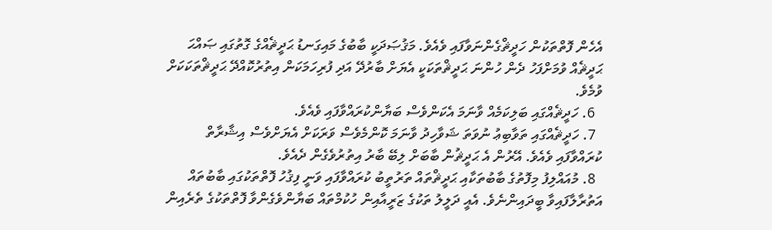އެހެން ފޮތްތަކުން ހަދީޘްގެންނަވާފައި ވެއެވެ. މަޤުޞަދަކީ ބާބުގެ މައިގަނޑު ޙަދީޘެއްގެ ގޮތުގައި ޞައްޙަ ޙަދީޘެއް ވުމަށްފަހު ދެން ހުންނަ ޙަދީޘްތަކަކީ އެޔަށް ބާރުދޭ އަދި ފުރިހަމަކަން އިތުރުކޮއްދޭ ޙަދީޘްތަކަކަށް ވުމެވެ.
  6. ހަދީޘެއްގައި ބަލިކަމެއް ވާނަމަ އެކަންވެސް ބަޔާންކުރައްވާފައި ވެއެވެ.
  7. ހަދީޘެއްގައި ތަވާބިޢު ނުވަތަ ޝަވާހިދު ވާނަމަ ކޮންމެވެސް ވަރަކަށް އެޔަށްވެސް އިޝާރާތް ކުރައްވާފައި ވެއެވެ. އޭރުން އެ ޙަދީޘުން ބާބަށް ލިބޭ ބާރު އިތުރުވެގެން ދެއެވެ.
  8. މުއައްލިފު މިފޮތުގެ ބާބުތަކާއި ޙަދީޘްތައް ތަރުތީބު ކުރައްވާފައި ވަނީ ފިޤުހު ފޮތްތަކުގައި ބާބުތައް އަތުރާލާފައިވާ ބީދައިންނެވެ. އެއީ ދަލީލު ތަކުގެ ޒަރީއާއިން ހުކުމްތައް ބަޔާންވެގެންވާ ފޮތްތަކުގެ ތެރެއިން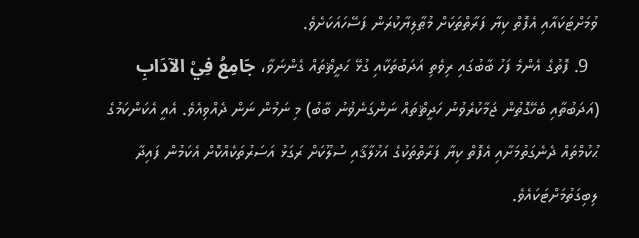ވުމަށްޓަކައާއި އެފޮތް ކިޔާ ފަރާތްތަކަށް މުޠާލިޔާކުރަން ފަސޭހައަކަށެވެ.
  9. ފޮތުގެ އެންމެ ފަހު ބާބުގައި ރިވެތި އަދަބުތަކާއި ގުޅޭ ޙަދީޘްތައް ގެންނަވާ، جَامِعُ فِيْ الآدَابِ (އަދަބުތާއި ބެހޭގޮތުން ޖަމާކުރެވުނު ހަދީޘްތައް ނަންގަނެވުނު ބާބު) މި ނަމުން ނަން ދެއްވިއެވެ. އެއީ އެކަންކަމުގެ ޙުކުމްތައް ދެނެގަތުމަށާއި އެފޮތް ކިޔާ ފަރާތްތަކުގެ އަޚުލާޤާއި ސުލޫކަށް ރަގަޅު އަސަރުތަކެއްކޮށް އެކަމުން ފައިދާ ލިބިގަތުމަށްޓަކައެވެ.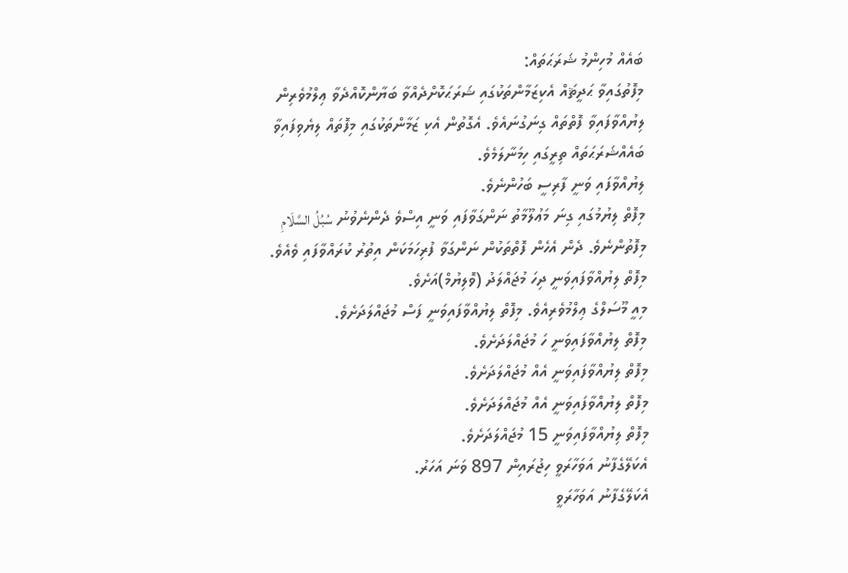ބައެއް މުހިންމު ޝަރަޙަތައް:
މިފޮތުގައިވާ ޙަދީޘައް އެކިޒަމާންތަކުގައި ޝަރަޙަކޮށްދެއްވާ ބަޔާންކޮއްދެވާ ޢިލްމުވެރިން ލިޔުއްވާފައިވާ ފޮތްތައް ގިނަގުނައެވެ. އެގޮތުން އެކި ޒަމާންތަކުގައި މިފޮތައް ލިޔެވިފައިވާ ބައެއްޝަރަޙަތައް ތިރީގައި ހިމަނާލަމެވެ.
ލިޔުއްވާފައި ވަނީ ފާރިސީ ބަހުންނެވެ.
މިފޮތް ލިޔުމުގައި ގިނަ މަޢުލޫމާތު ނަންގަވާފައި ވަނީ އިސްވެ ދެންނެވުނު سُبُلُ السَّلَامِ  މިފޮތުންނެވެ. ދެން އެހެން ފޮތްތަކުން ނަންގަވާ ފުރިހަމަކަން އިތުރު ކުރައްވާފައި ވެއެވެ.
މިފޮތް ލިޔުއްވާފައިވަނީ ދިހަ މުޖައްލަދު (ވޮލިޔުމް)އަށެވެ.
މިއީ މޫސަލްގެ ޢިލްމުވެރިއެވެ. މިފޮތް ލިޔުއްވާފައިވަނީ ފަސް މުޖައްލަދަށެވެ.
މިފޮތް ލިޔުއްވާފައިވަނީ ހަ މުޖައްލަދަށެވެ.
މިފޮތް ލިޔުއްވާފައިވަނީ އެއް މުޖައްލަދަށެވެ.
މިފޮތް ލިޔުއްވާފައިވަނީ އެއް މުޖައްލަދަށެވެ.
މިފޮތް ލިޔުއްވާފައިވަނީ 15 މުޖައްލަދަށެވެ.
އެކަލޭގެފާނު އަވަހާރަވީ ހިޖުރައިން 897 ވަނަ އަހަރު.
އެކަލޭގެފާނު އަވަހާރަވީ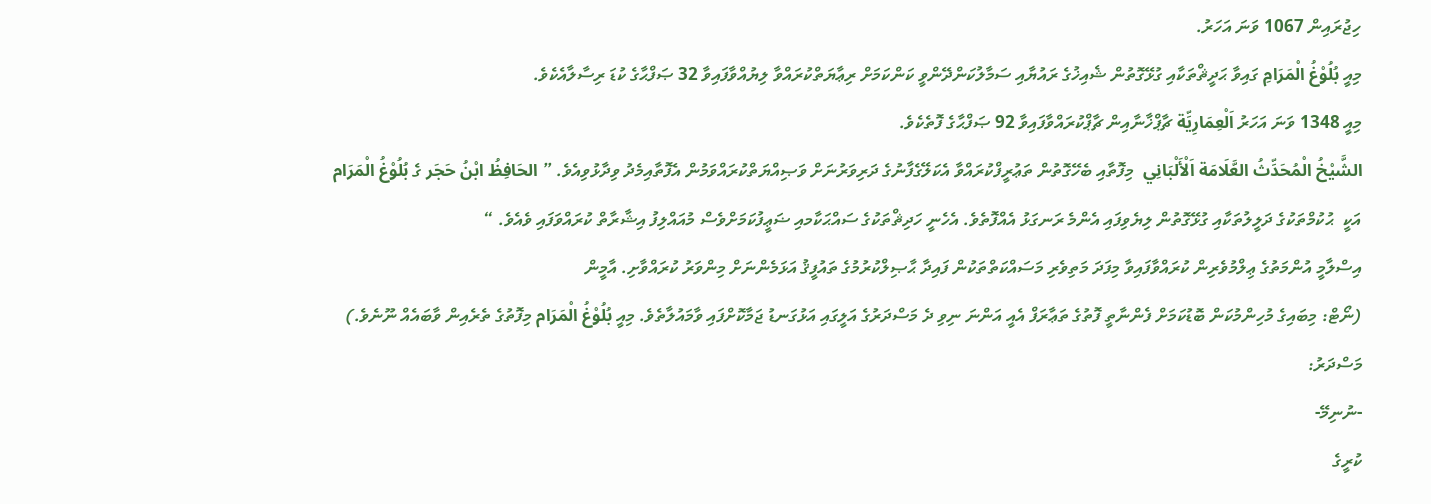ހިޖުރައިން 1067 ވަނަ އަހަރު.
މިއީ بُلُوْغُ الْمَرَامِ ގައިވާ ޙަދީޘްތަކާއި ގުޅޭގޮތުން ޝެއިޚުގެ ރައުޔާއި ސަމާލުކަންދޭންވީ ކަންކަމަށް ރިޢާޔަތްކުރައްވާ ލިޔުއްވާފައިވާ 32 ޞަފްޙާގެ ކުޑަ ރިސާލާއެކެވެ.
މިއީ 1348 ވަނަ އަހަރު اَلْعِمَارِيِّة ޗާޕްޚާނާއިން ޗާޕްކުރައްވާފައިވާ 92 ޞަފްޙާގެ ފޮތެކެވެ.
الشَّيْخُ الْمُحَدِّثُ العَّلَامَة اَلْأَلْبَانِي  މިފޮތާއި ބެހޭގޮތުން ތަޢުރީފްކުރައްވާ އެކަލޭގެފާނުގެ ދަރިވަރުނަށް ވަޞިއްޔަތްކުރައްވަމުން އެފޮތާއިމެދު ވިދާޅުވިއެވެ. ” الحَافِظُ ابْنُ حَجَر ގެ بُلُوْغُ الْمَرَام އަކީ  ޙުކުމްތަކުގެ ދަލީލުތަކާއި ގުޅޭގޮތުން ލިޔެވިފައި އެންމެ ރަނގަޅު އެއްފޮތެވެ. އެހެނީ ހަދިޘްތަކުގެ ސައްޙަކާމއި ޟަޢީފުކަމަށްވެސް މުއައްލިފު އިޝާރާތް ކުރައްވަފައި ވެއެވެ. “
އިސްލާމީ އުންމަތުގެ ޢިލްމުވެރިން ކުރައްވާފައިވާ މިފަދަ މަތިވެރި މަސައްކަތްތަކުން ފައިދާ ޙާޞިލްކުރުމުގެ ތައުފީޤު އަޅަމެންނަށް މިންވަރު ކުރައްވާށި. އާމީން
(ނޯޓް: މިބައިގެ މުހިންމުކަން ބޮޑުކަމަށް ފެންނާތީ ފޮތުގެ ތަޢާރަފް އެއީ އަންނަ ނިވި ދެ މަސްދަރުގެ އަލީގައި އަޅުގަނޑު ޖަމާކޮށްފައި ވާމައުލާތެވެ. މިއީ بُلُوْغُ الْمَرَام މިފޮތުގެ ތެރެއިން ވާބައެއް ނޫނެވެ.)
މަސްދަރު:
-ނުނިމޭ-
ކުރީގެ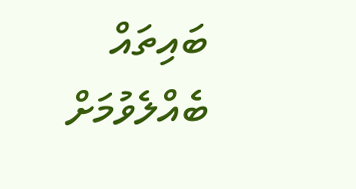ބައިތައް ބެއްލެވުމަށް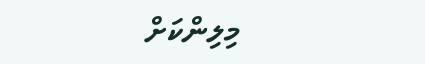މިލިންކަށް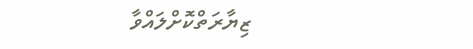ޒިޔާރަތްކޮށްލައްވާ